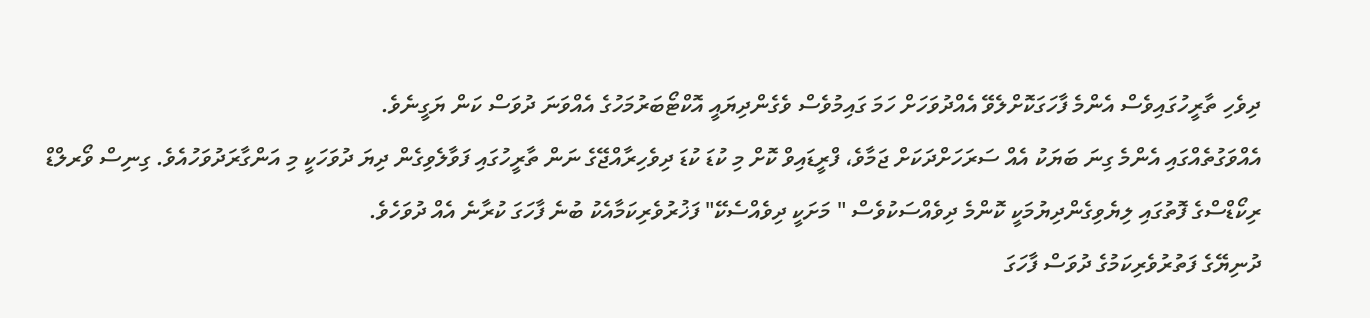ދިވެހި ތާރީހުގައިވެސް އެންމެ ފާހަގަކޮށްލެވޭ އެއްދުވަހަށް ހަމަ ގައިމުވެސް ވެގެންދިޔައީ އޮކްޓޯބަރުމަހުގެ އެއްވަނަ ދުވަސް ކަން ޔަގީނެވެ.
އެއްވަގުތެއްގައި އެންމެ ގިނަ ބަޔަކު އެއް ސަރަހަށްދަކަށް ޖަމާވެ، ފްރީޑައިވް ކޮށް މި ކުޑަ ކުޑަ ދިވެހިރާއްޖޭގެ ނަން ތާރީހުގައި ފަވާލެވިގެން ދިޔަ ދުވަހަކީ މި އަންގާރަދުވަހުއެވެ. ގިނިސް ވޯރލްޑް ރިކޯޑްސްގެ ފޮތުގައި ލިޔެވިގެންދިޔުމަކީ ކޮންމެ ދިވެއްސަކުވެސް " މަށަކީ ދިވެއްސެކޭ" ފަޚުރުވެރިކަމާއެކު ބުނެ ފާހަގަ ކުރާނެ އެއް ދުވަހެވެ.
ދުނިޔޭގެ ފަތުރުވެރިކަމުގެ ދުވަސް ފާހަގަ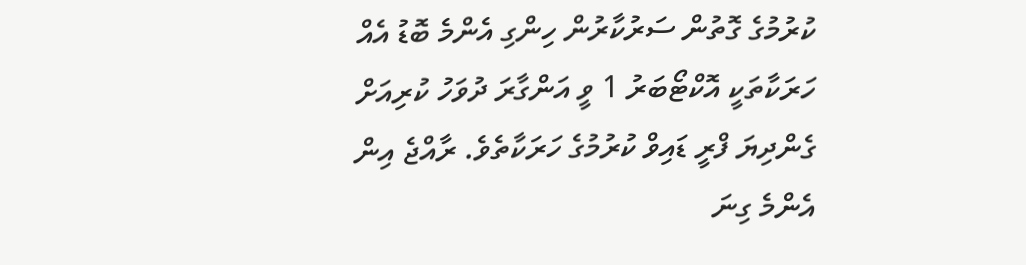ކުރުމުގެ ގޮތުން ސަރުކާރުން ހިންގި އެންމެ ބޮޑު އެއް ހަރަކާތަކީ އޮކްޓޯބަރު 1 ވީ އަންގާރަ ދުވަހު ކުރިއަށް ގެންދިޔަ ފްރީ ޑައިވް ކުރުމުގެ ހަރަކާތެވެ. ރާއްޖެ އިން އެންމެ ގިނަ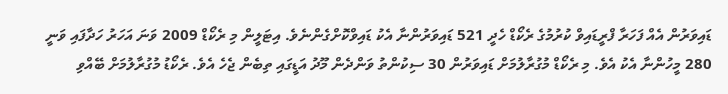ޑައިވަރުން އެއް ފަހަރާ ފްރީޑައިވް ކުރުމުގެ ރެކޯޑް ހެދީ 521 ޑައިވަރުންނާ އެކު ޑައިވްކޮށްގެންނެވެ. އިޓަލީން މި ރެކޯޑް 2009 ވަނަ އަހަރު ހަދާފައި ވަނީ 280 މީހުންނާ އެކު އެވެ. މި ރެކޯޑް މުގުރާލުމަށް ޑައިވަރުން 30 ސިކުންތު ވަންދެން މޫދު އަޑީގައި ތިބެން ޖެހެ އެވެ. ރެކޯޑު މުގުރާލުމަށް ބޭއްވި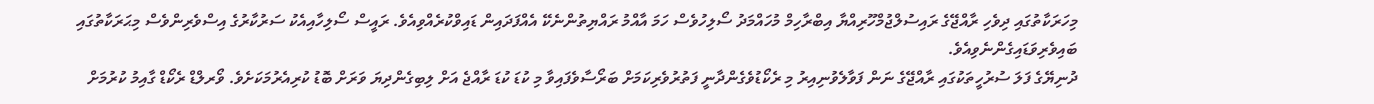މިހަރަކާތުގައި ދިވެހި ރާއްޖޭގެ ރައިސުލްޖުމްހޫރިއްޔާ އިބްރާހިމް މުހައްމަދު ސޯލިހުވެސް ހަމަ އާއްމު ރައްޔިތުންނެކޭ އެއްފަދައިން ޑައިވްކުރެއްވިއެވެ. ރައީސް ސޯލިހާއިއެކު ސަރުކާރުގެ އިސްވެރިންވެސް މިޙަރަކާތުގައި ބައިވެރިވަޑައިގެންނެވިއެވެ.
ދުނިޔޭގެ ފަލަ ސުރުހީތަކުގައި ރާއްޖޭގެ ނަން ފަވާލެވުނިއިރު މި ރެކޯޑުވެގެންދާނީ ފަތުރުވެރިކަމަށް ބަރޯސާވެފައިވާ މި ކުޑަ ކުޑަ ރާއްޖެ އަށް ލިބިގެންދިޔަ ވަރަށް ބޮޑު ކުރިއެރުމަކަށެވެ. ވޯރލްޑް ރެކޯޑް ގާއިމު ކުރުމަށް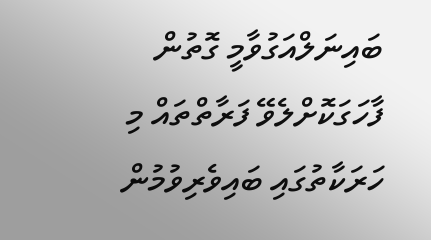ބައިނަލްއަގުވާމީ ގޮތުން ފާހަގަކޮށްލެވޭ ފަރާތްތައް މި ހަރަކާތުގައި ބައިވެރިވުމުން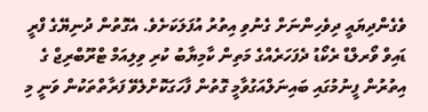ވެގެންދިޔައީ ދިވެހިންނަށް ގެނުވި އިތުރު އުފަލަކަށެވެ. އެގޮތުން ދުނިޔޭގެ ފްރީ ޑައިވް ވޯރލްޑް ރެކޯޑު ދެފަހަރެއްގެ މަތިން ކާމިޔާބު ކުރި ވިލިއަމް ޓްރޫބްރިޖް ގެ އިތުރުން ފީނުމުގައި ބައިނަލްއަގުވާމީ ގޮތުން ފާހަގަކޮށްލެވޭ ފަރާތްތަކުން ވަނީ މި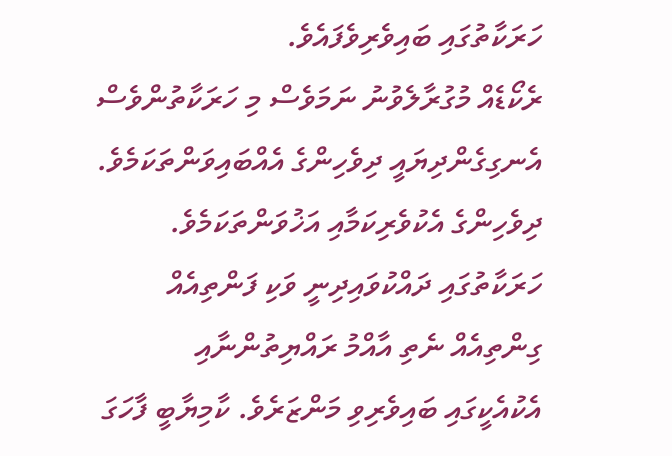ހަރަކާތުގައި ބައިވެރިވެފައެވެ.
ރެކޯޑެއް މުގުރާލެވުނު ނަމަވެސް މި ހަރަކާތުންވެސް އެނގިގެންދިޔައީ ދިވެހިންގެ އެއްބައިވަންތަކަމެވެ. ދިވެހިންގެ އެކުވެރިކަމާއި އަޚުވަންތަކަމެވެ. ހަރަކާތުގައި ދައްކުވައިދިނީ ވަކި ފަންތިއެއް ގިންތިއެއް ނެތި އާއްމު ރައްޔިތުންނާއި އެކުއެކީގައި ބައިވެރިވި މަންޒަރެވެ. ކާމިޔާބީ ފާހަގަ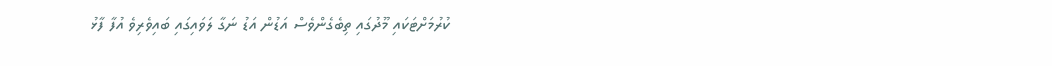ކުރުމަށްޓަކައި މޫދުގައި ތިބެގެންވެސް އަޑުން އަޑު ނަގާ ލަވައިގައި ބައިވެރިވެ އުފާ ފާޅު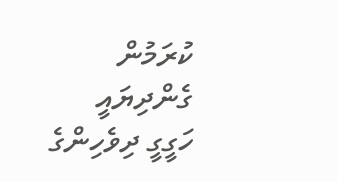ކުރަމުން ގެންދިޔައީ ހަގީގީ ދިވެހިންގެ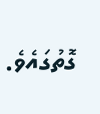ގޮތުގައެވެ.